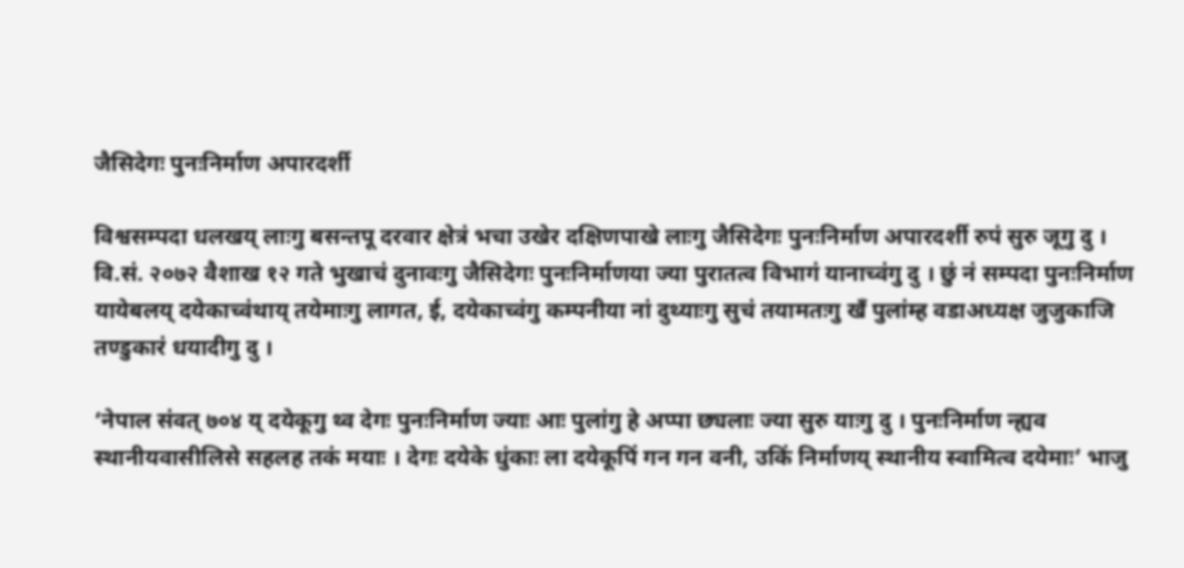जैसिदेगः पुनःनिर्माण अपारदर्शी

विश्वसम्पदा धलखय् लाःगु बसन्तपू दरवार क्षेत्रं भचा उखेर दक्षिणपाखे लाःगु जैसिदेगः पुनःनिर्माण अपारदर्शी रुपं सुरु जूगु दु ।
वि.सं. २०७२ वैशाख १२ गते भुखाचं दुनावःगु जैसिदेगः पुनःनिर्माणया ज्या पुरातत्व विभागं यानाच्वंगु दु । छुं नं सम्पदा पुनःनिर्माण यायेबलय् दयेकाच्वंथाय् तयेमाःगु लागत, ई, दयेकाच्वंगु कम्पनीया नां दुथ्याःगु सुचं तयामतःगु खँ पुलांम्ह वडाअध्यक्ष जुजुकाजि तण्डुकारं धयादीगु दु ।

‘नेपाल संवत् ७०४ य् दयेकूगु थ्व देगः पुनःनिर्माण ज्याः आः पुलांगु हे अप्पा छ्यलाः ज्या सुरु याःगु दु । पुनःनिर्माण न्ह्यव स्थानीयवासीलिसे सहलह तकं मयाः । देगः दयेके धुंकाः ला दयेकूपिं गन गन वनी, उकिं निर्माणय् स्थानीय स्वामित्व दयेमाः’ भाजु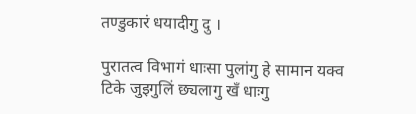तण्डुकारं धयादीगु दु ।

पुरातत्व विभागं धाःसा पुलांगु हे सामान यक्व टिके जुइगुलिं छ्यलागु खँ धाःगु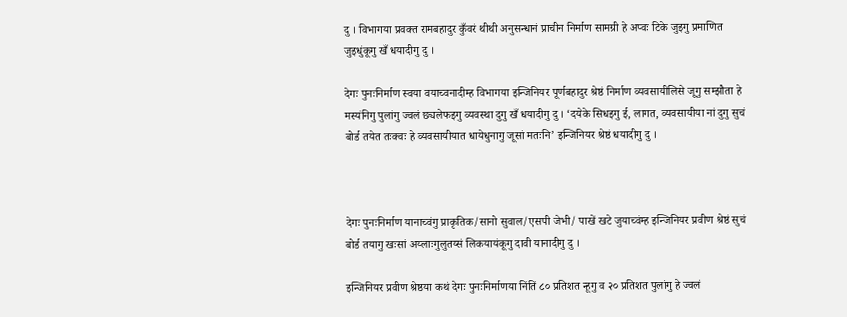दु । विभागया प्रवक्त रामबहादुर कुँवरं थीथी अनुसन्धानं प्राचीन निर्माण सामग्री हे अप्वः टिके जुइगु प्रमाणित जुइधुंकूगु खँ धयादीगु दु ।

देगः पुनःनिर्माण स्वया वयाच्वनादीम्ह विभागया इन्जिनियर पूर्णबहादुर श्रेष्ठं निर्माण व्यवसायीलिसे जूगु सम्झौता हे मस्यंनिगु पुलांगु ज्वलं छ्यलेफइगु व्यवस्था दुगु खँ धयादीगु दु । ‘दयेके सिधइगु ई, लागत, व्यवसायीया नां दुगु सुचं बोर्ड तयेत तःक्वः हे व्यवसायीयात धायेधुनागु जूसां मतःनि’ इन्जिनियर श्रेष्ठं धयादीगु दु ।



देगः पुनःनिर्माण यानाच्वंगु प्राकृतिक/सानो सुवाल/एसपी जेभी/ पाखें खटे जुयाच्वंम्ह इन्जिनियर प्रवीण श्रेष्ठं सुचं बोर्ड तयागु खःसां अय्लाःगुलुतय्सं लिकयायंकूगु दावी यानादीगु दु ।

इन्जिनियर प्रवीण श्रेष्ठया कथं देगः पुनःनिर्माणया निंतिं ८० प्रतिशत न्हूगु व २० प्रतिशत पुलांगु हे ज्वलं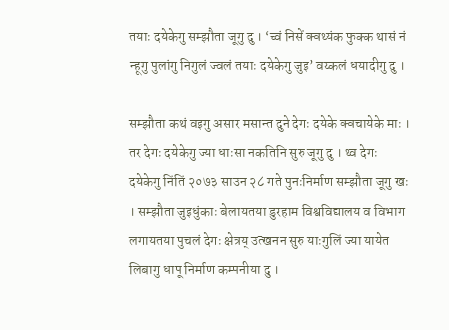तयाः दयेकेगु सम्झौता जूगु दु । ‘च्वं निसें क्वथ्यंक फुक्क थासं नं न्हूगु पुलांगु निगुलं ज्वलं तयाः दयेकेगु जुइ’ वय्कलं धयादीगु दु ।

सम्झौता कथं वइगु असार मसान्त दुने देगः दयेके क्वचायेके माः । तर देगः दयेकेगु ज्या धाःसा नकतिनि सुरु जूगु दु । थ्व देगः दयेकेगु निंतिं २०७३ साउन २८ गते पुनःनिर्माण सम्झौता जूगु खः । सम्झौता जुइधुंकाः बेलायतया डुरहाम विश्वविद्यालय व विभाग लगायतया पुचलं देगः क्षेत्रय् उत्खनन सुरु याःगुलिं ज्या यायेत लिबागु धापू निर्माण कम्पनीया दु ।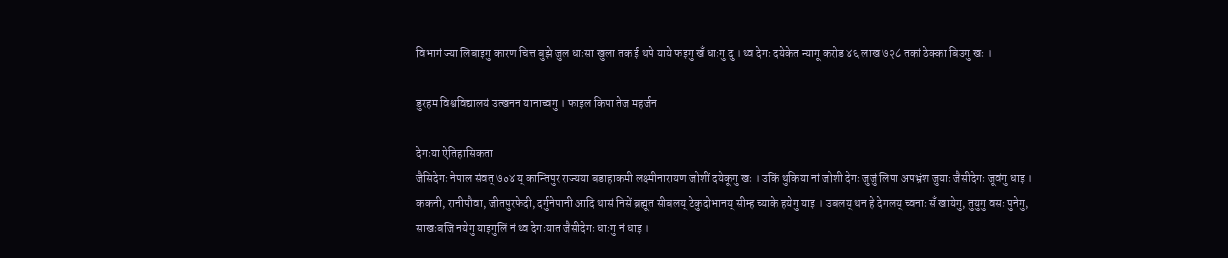विभागं ज्या लिबाइगु कारण चित्त बुझे जुल धाःसा खुला तक ई थपे याये फइगु खँ धाःगु दु । थ्व देगः दयेकेत न्यागू करोड ४६ लाख ७२८ तकां ठेक्का बिउगु खः ।

डुरहम विश्वविद्यालयं उत्खनन यानाच्वगु । फाइल किपा तेज महर्जन

देगःया ऐतिहासिकता
जैसिदेगः नेपाल संवत् ७०४ य् कान्तिपुर राज्यया बडाहाकमी लक्ष्मीनारायण जोशीं दयेकूगु खः । उकिं थुकिया नां जोशी देगः जुजुं लिपा अपभ्रंश जुयाः जैसीदेगः जूवंगु धाइ ।
ककनी, रानीपौवा, जीतपुरफेदी, दर्गुनेपानी आदि थासं निसें ब्रह्मूत सीबलय् टेकुदोभानय् सीम्ह च्याके हयेगु याइ । उबलय् थन हे देगलय् च्वनाः सँ खायेगु, तुयुगु वसः पुनेगु, साखःबजि नयेगु याइगुलिं नं थ्व देगःयात जैसीदेगः धाःगु नं धाइ ।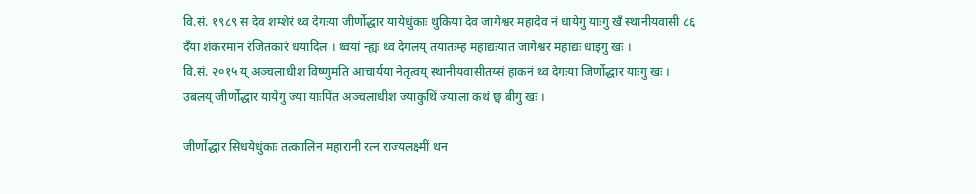वि.सं. १९८९ स देव शम्शेरं थ्व देगःया जीर्णोद्धार यायेधुंकाः थुकिया देव जागेश्वर महादेव नं धायेगु याःगु खँ स्थानीयवासी ८६ दँया शंकरमान रंजितकारं धयादिल । थ्वयां न्ह्यः थ्व देगलय् तयातःम्ह महाद्यःयात जागेश्वर महाद्यः धाइगु खः ।
वि.सं. २०१५ य् अञ्चलाधीश विष्णुमति आचार्यया नेतृत्वय् स्थानीयवासीतय्सं हाकनं थ्व देगःया जिर्णोद्धार याःगु खः । उबलय् जीर्णोद्धार यायेगु ज्या याःपिंत अञ्चलाधीश ज्याकुथिं ज्याला कथं छ्व बीगु खः ।

जीर्णोद्धार सिधयेधुंकाः तत्कालिन महारानी रत्न राज्यलक्ष्मीं थन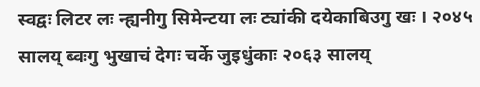स्वद्वः लिटर लः न्ह्यनीगु सिमेन्टया लः ट्यांकी दयेकाबिउगु खः । २०४५ सालय् ब्वःगु भुखाचं देगः चर्के जुइधुंकाः २०६३ सालय्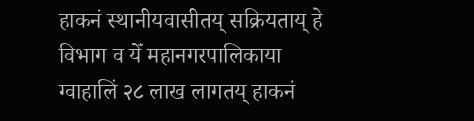हाकनं स्थानीयवासीतय् सक्रियताय् हे विभाग व येँ महानगरपालिकाया ग्वाहालिं २८ लाख लागतय् हाकनं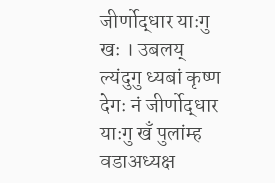जीर्णोद्धार याःगु खः । उबलय् ल्यंदुगु ध्यबां कृष्ण देगः नं जीर्णोद्धार याःगु खँ पुलांम्ह वडाअध्यक्ष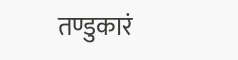तण्डुकारं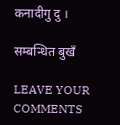कनादीगु दु ।

सम्बन्धित बुखँ

LEAVE YOUR COMMENTS